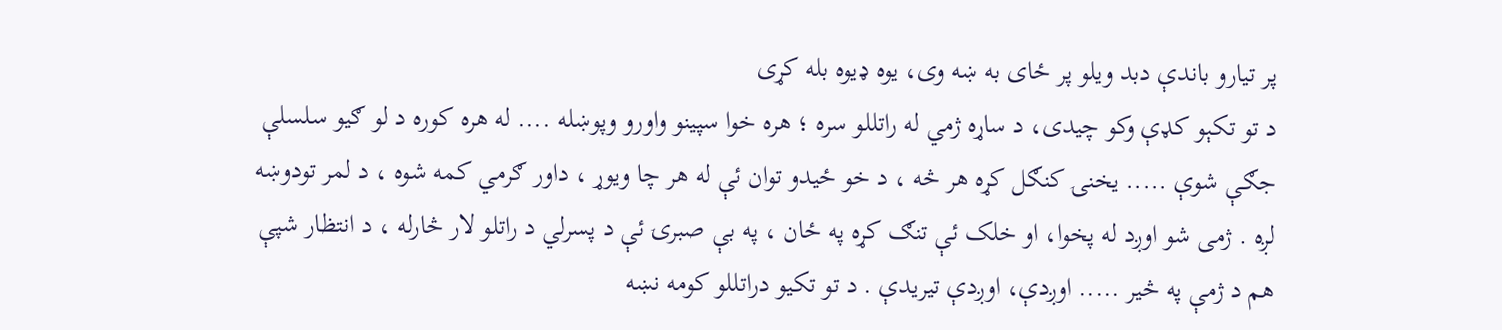پر تيارو باندې دبد ويلو پر ځای به ښه وی، يوه ډيوه بله کړی
د تو تکېو کډې وکو چیدی، د ساړه ژمي له راتللو سره ؛ هره خوا سپینو واورو وپوښله .... له هره کوره د لو ګیو سلسلې جګې شوې ..... یخنۍ کنګل کړه هر څه ، د خو ځیدو توان ئې له هر چا ویوړ ، داور ګرمي کمه شوه ، د لمر تودوښه لږه . ژمی شو اوږد له پخوا، او خلک ئې تنګ کړه په ځان ، په بې صبرۍ ئې د پسرلي د راتلو لار څارله ، د انتظار شپې هم د ژمې په څیر ..... اوږدې، اوږدې تیریدې . د تو تکیو دراتللو کومه نښه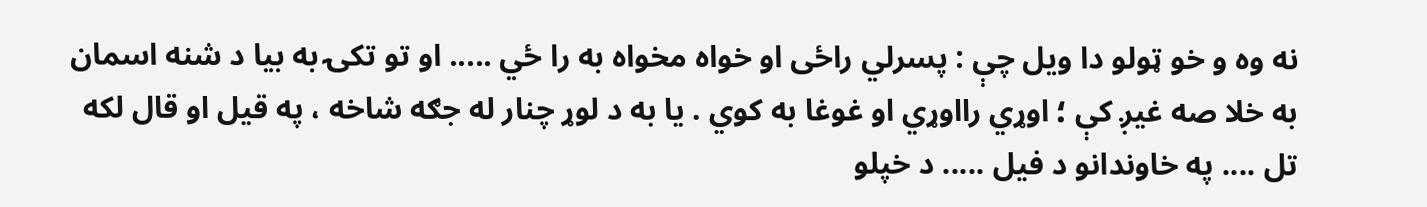نه وه و خو ټولو دا ویل چې : پسرلي راځی او خواه مخواه به را ځي ..... او تو تکۍ به بیا د شنه اسمان به خلا صه غیږ کې ؛ اوړي رااوړي او غوغا به کوي . یا به د لوړ چنار له جګه شاخه ، په قیل او قال لکه تل .... په خاوندانو د فیل ..... د خپلو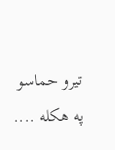تیرو حماسو په هکله ....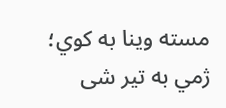مسته وینا به کوي؛ ژمي به تیر شی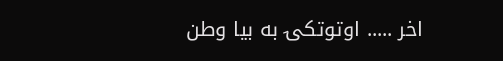اخر ..... اوتوتکۍ به بیا وطن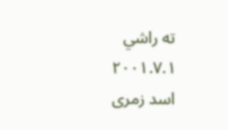ته راشي
۲۰۰۱.۷.۱
اسد زمری